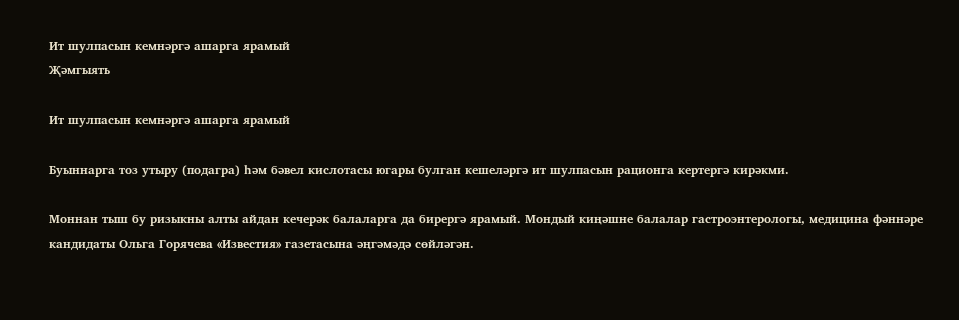Ит шулпасын кемнәргә ашарга ярамый
Җәмгыять

Ит шулпасын кемнәргә ашарга ярамый

Буыннарга тоз утыру (подагра) һәм бәвел кислотасы югары булган кешеләргә ит шулпасын рационга кертергә кирәкми.

Моннан тыш бу ризыкны алты айдан кечерәк балаларга да бирергә ярамый. Мондый киңәшне балалар гастроэнтерологы, медицина фәннәре кандидаты Ольга Горячева «Известия» газетасына әңгәмәдә сөйләгән.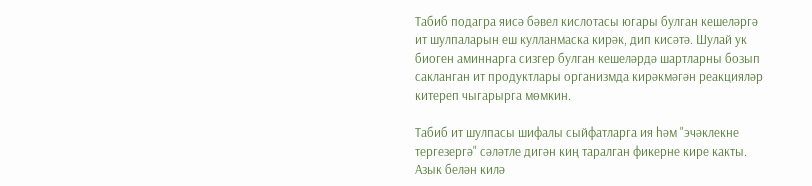Табиб подагра яисә бәвел кислотасы югары булган кешеләргә ит шулпаларын еш кулланмаска кирәк, дип кисәтә. Шулай ук биоген аминнарга сизгер булган кешеләрдә шартларны бозып сакланган ит продуктлары организмда кирәкмәгән реакцияләр китереп чыгарырга мөмкин.

Табиб ит шулпасы шифалы сыйфатларга ия һәм "эчәклекне тергезергә" сәләтле дигән киң таралган фикерне кире какты. Азык белән килә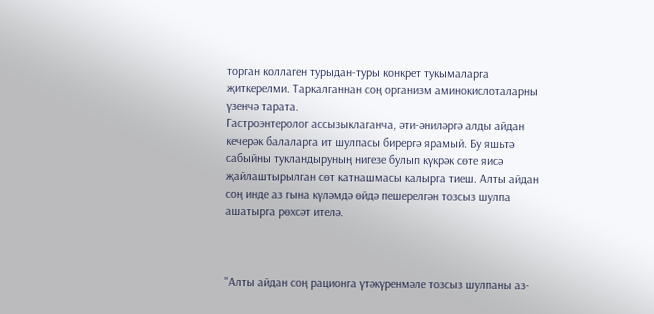торган коллаген турыдан-туры конкрет тукымаларга җиткерелми. Таркалганнан соң организм аминокислоталарны үзенчә тарата.
Гастроэнтеролог ассызыклаганча, әти-әниләргә алды айдан кечерәк балаларга ит шулпасы бирергә ярамый. Бу яшьтә сабыйны тукландыруның нигезе булып күкрәк сөте яисә җайлаштырылган сөт катнашмасы калырга тиеш. Алты айдан соң инде аз гына күләмдә өйдә пешерелгән тозсыз шулпа ашатырга рөхсәт ителә.



"Алты айдан соң рационга үтәкүренмәле тозсыз шулпаны аз-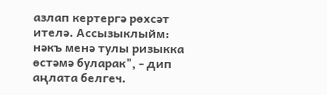азлап кертергә рөхсәт ителә. Ассызыклыйм: нәкъ менә тулы ризыкка өстәмә буларак", - дип аңлата белгеч.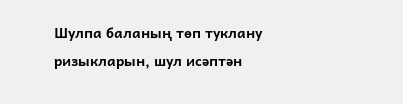Шулпа баланың төп туклану ризыкларын, шул исәптән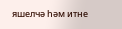яшелчә һәм итне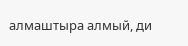алмаштыра алмый, ди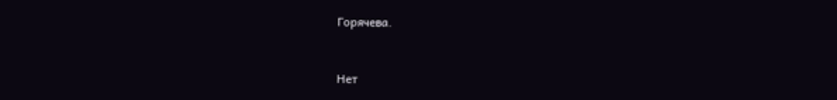Горячева.


Нет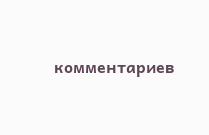комментариев